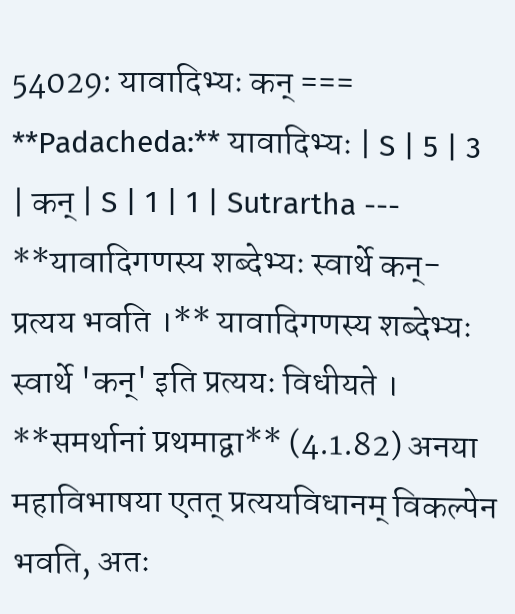54029: यावादिभ्यः कन् === **Padacheda:** यावादिभ्यः | S | 5 | 3 | कन् | S | 1 | 1 | Sutrartha --- **यावादिगणस्य शब्देभ्यः स्वार्थे कन्-प्रत्यय भवति ।** यावादिगणस्य शब्देभ्यः स्वार्थे 'कन्' इति प्रत्ययः विधीयते । **समर्थानां प्रथमाद्वा** (4.1.82) अनया महाविभाषया एतत् प्रत्ययविधानम् विकल्पेन भवति, अतः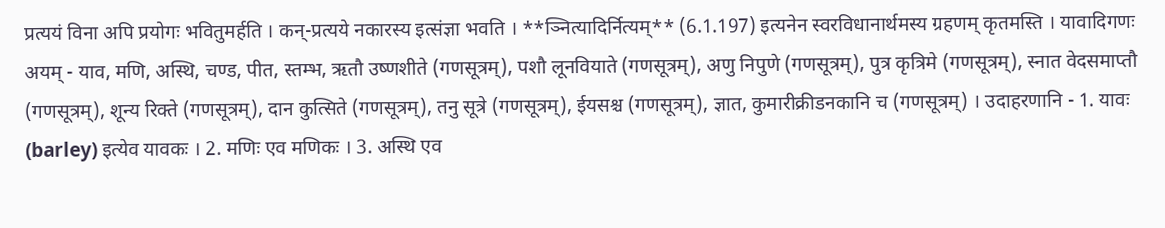प्रत्ययं विना अपि प्रयोगः भवितुमर्हति । कन्-प्रत्यये नकारस्य इत्संज्ञा भवति । **ञ्नित्यादिर्नित्यम्** (6.1.197) इत्यनेन स्वरविधानार्थमस्य ग्रहणम् कृतमस्ति । यावादिगणः अयम् - याव, मणि, अस्थि, चण्ड, पीत, स्तम्भ, ऋतौ उष्णशीते (गणसूत्रम्), पशौ लूनवियाते (गणसूत्रम्), अणु निपुणे (गणसूत्रम्), पुत्र कृत्रिमे (गणसूत्रम्), स्नात वेदसमाप्तौ (गणसूत्रम्), शून्य रिक्ते (गणसूत्रम्), दान कुत्सिते (गणसूत्रम्), तनु सूत्रे (गणसूत्रम्), ईयसश्च (गणसूत्रम्), ज्ञात, कुमारीक्रीडनकानि च (गणसूत्रम्) । उदाहरणानि - 1. यावः (barley) इत्येव यावकः । 2. मणिः एव मणिकः । 3. अस्थि एव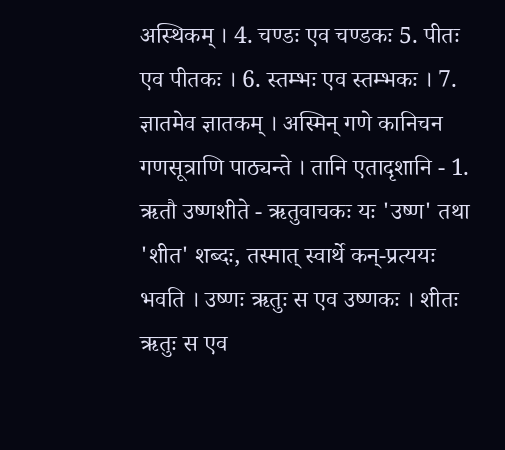अस्थिकम् । 4. चण्डः एव चण्डकः 5. पीतः एव पीतकः । 6. स्तम्भः एव स्तम्भकः । 7. ज्ञातमेव ज्ञातकम् । अस्मिन् गणे कानिचन गणसूत्राणि पाठ्यन्ते । तानि एतादृशानि - 1. ऋतौ उष्णशीते - ऋतुवाचकः यः 'उष्ण' तथा 'शीत' शब्दः, तस्मात् स्वार्थे कन्-प्रत्ययः भवति । उष्णः ऋतुः स एव उष्णकः । शीतः ऋतुः स एव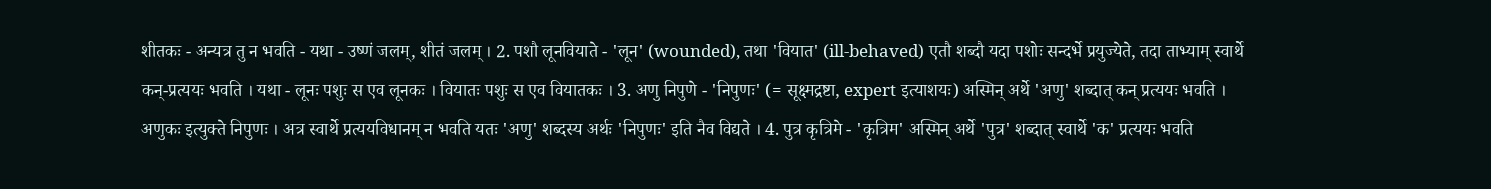शीतकः - अन्यत्र तु न भवति - यथा - उष्णं जलम्, शीतं जलम् । 2. पशौ लूनवियाते - 'लून' (wounded), तथा 'वियात' (ill-behaved) एतौ शब्दौ यदा पशोः सन्दर्भे प्रयुज्येते, तदा ताभ्याम् स्वार्थे कन्-प्रत्ययः भवति । यथा - लूनः पशुः स एव लूनकः । वियातः पशुः स एव वियातकः । 3. अणु निपुणे - 'निपुणः' (= सूक्ष्मद्रष्टा, expert इत्याशयः) अस्मिन् अर्थे 'अणु' शब्दात् कन् प्रत्ययः भवति । अणुकः इत्युक्ते निपुणः । अत्र स्वार्थे प्रत्ययविधानम् न भवति यतः 'अणु' शब्दस्य अर्थः 'निपुणः' इति नैव विद्यते । 4. पुत्र कृत्रिमे - 'कृत्रिम' अस्मिन् अर्थे 'पुत्र' शब्दात् स्वार्थे 'क' प्रत्ययः भवति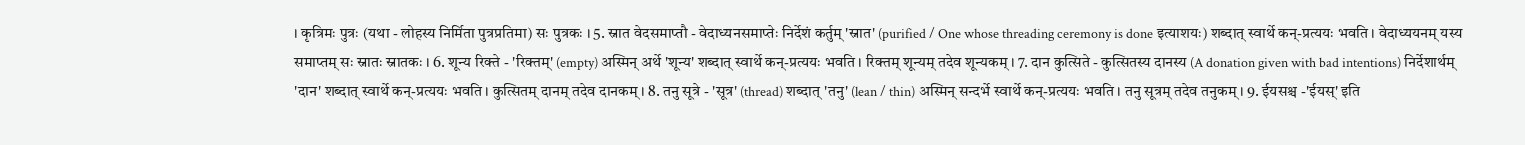। कृत्रिमः पुत्रः (यथा - लोहस्य निर्मिता पुत्रप्रतिमा) सः पुत्रकः । 5. स्नात वेदसमाप्तौ - वेदाध्यनसमाप्तेः निर्देशं कर्तुम् 'स्नात' (purified / One whose threading ceremony is done इत्याशयः) शब्दात् स्वार्थे कन्-प्रत्ययः भवति । वेदाध्ययनम् यस्य समाप्तम् सः स्नातः स्नातकः । 6. शून्य रिक्ते - 'रिक्तम्' (empty) अस्मिन् अर्थे 'शून्य' शब्दात् स्वार्थे कन्-प्रत्ययः भवति । रिक्तम् शून्यम् तदेव शून्यकम् । 7. दान कुत्सिते - कुत्सितस्य दानस्य (A donation given with bad intentions) निर्देशार्थम् 'दान' शब्दात् स्वार्थे कन्-प्रत्ययः भवति । कुत्सितम् दानम् तदेव दानकम् । 8. तनु सूत्रे - 'सूत्र' (thread) शब्दात् 'तनु' (lean / thin) अस्मिन् सन्दर्भे स्वार्थे कन्-प्रत्ययः भवति । तनु सूत्रम् तदेव तनुकम् । 9. ईयसश्च -'ईयस्' इति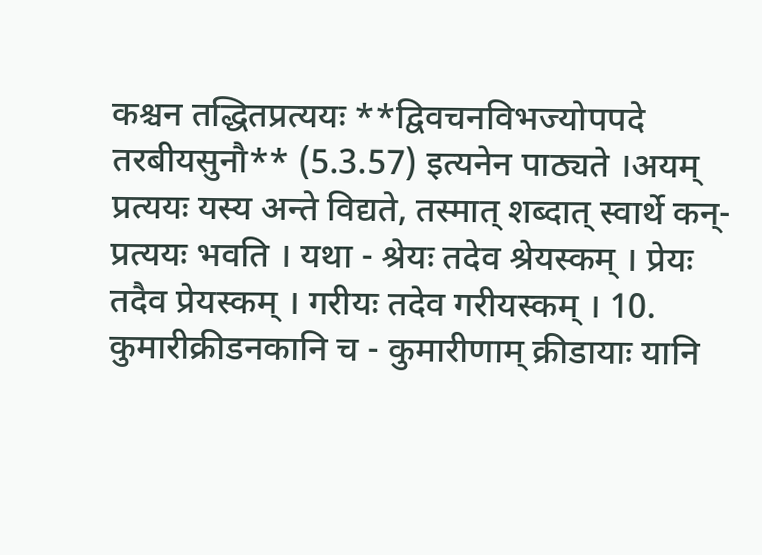कश्चन तद्धितप्रत्ययः **द्विवचनविभज्योपपदे तरबीयसुनौ** (5.3.57) इत्यनेन पाठ्यते ।अयम् प्रत्ययः यस्य अन्ते विद्यते, तस्मात् शब्दात् स्वार्थे कन्-प्रत्ययः भवति । यथा - श्रेयः तदेव श्रेयस्कम् । प्रेयः तदैव प्रेयस्कम् । गरीयः तदेव गरीयस्कम् । 10. कुमारीक्रीडनकानि च - कुमारीणाम् क्रीडायाः यानि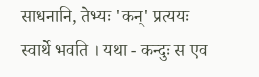साधनानि, तेभ्यः 'कन्' प्रत्ययः स्वार्थे भवति । यथा - कन्दुः स एव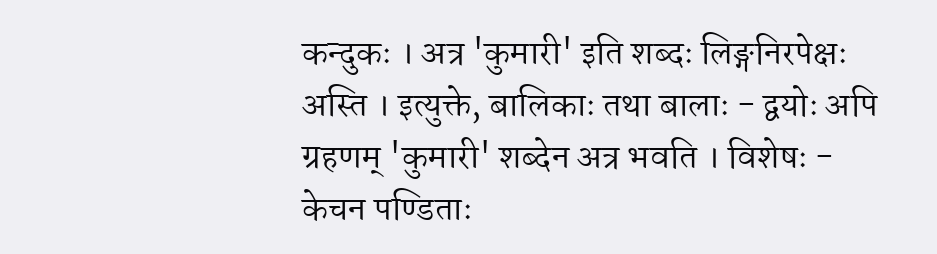कन्दुकः । अत्र 'कुमारी' इति शब्दः लिङ्गनिरपेक्षः अस्ति । इत्युक्ते, बालिकाः तथा बालाः - द्वयोः अपि ग्रहणम् 'कुमारी' शब्देन अत्र भवति । विशेषः - केचन पण्डिताः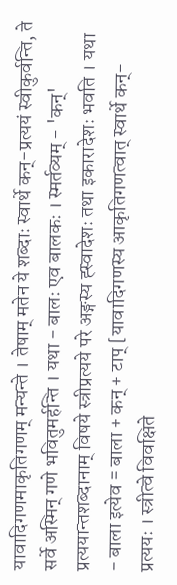यावादिगणमाकृतिगणम् मन्यन्ते । तेषाम् मतेन ये शब्दाः स्वार्थे कन्-प्रत्ययं स्वीकुर्वन्ति, ते सर्वे अस्मिन् गणे भवितुमर्हन्ति । यथा - बालः एव बालकः । स्मर्तव्यम् - 'कन्' प्रत्ययान्तशब्दानाम् विषये स्त्रीप्रत्यये परे अङ्गस्य ह्स्वादेशः तथा इकारादेशः भवति । यथा - बाला इत्येव = बाला + कन् + टाप् [यावादिगणस्य आकृतिगणत्वात् स्वार्थे कन्-प्रत्ययः । स्त्रीत्वे विवक्षिते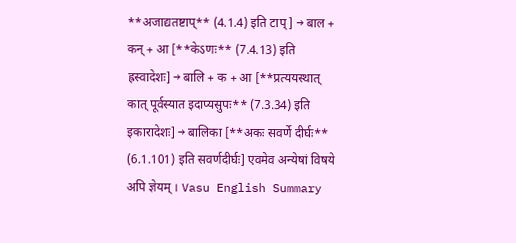**अजाद्यतष्टाप्** (4.1.4) इति टाप् ] → बाल + कन् + आ [**केऽणः** (7.4.13) इति ह्रस्वादेशः] → बालि + क + आ [**प्रत्ययस्थात् कात् पूर्वस्यात इदाप्यसुपः** (7.3.34) इति इकारादेशः] → बालिका [**अकः सवर्णे दीर्घः** (6.1.101) इति सवर्णदीर्घः] एवमेव अन्येषां विषये अपि ज्ञेयम् । Vasu English Summary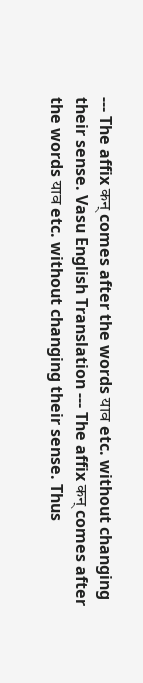--- The affix कन् comes after the words याव etc. without changing their sense. Vasu English Translation --- The affix कन् comes after the words याव etc. without changing their sense. Thus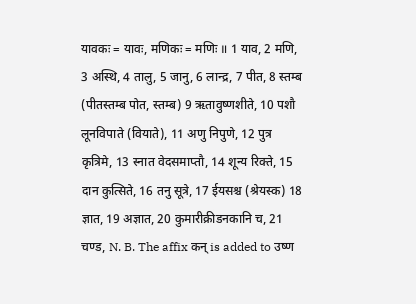यावकः = यावः, मणिकः = मणिः ॥ 1 याव, 2 मणि, 3 अस्थि, 4 तालु, 5 जानु, 6 लान्द्र, 7 पीत, 8 स्तम्ब (पीतस्तम्ब पोत, स्तम्ब) 9 ऋतावुष्णशीते, 10 पशौ लूनविपाते (वियाते), 11 अणु निपुणे, 12 पुत्र कृत्रिमे, 13 स्नात वेदसमाप्तौ, 14 शून्य रिक्ते, 15 दान कुत्सिते, 16 तनु सूत्रे, 17 ईयसश्च (श्रेयस्क) 18 ज्ञात, 19 अज्ञात, 20 कुमारीक्रीडनकानि च, 21 चण्ड, N. B. The affix कन् is added to उष्ण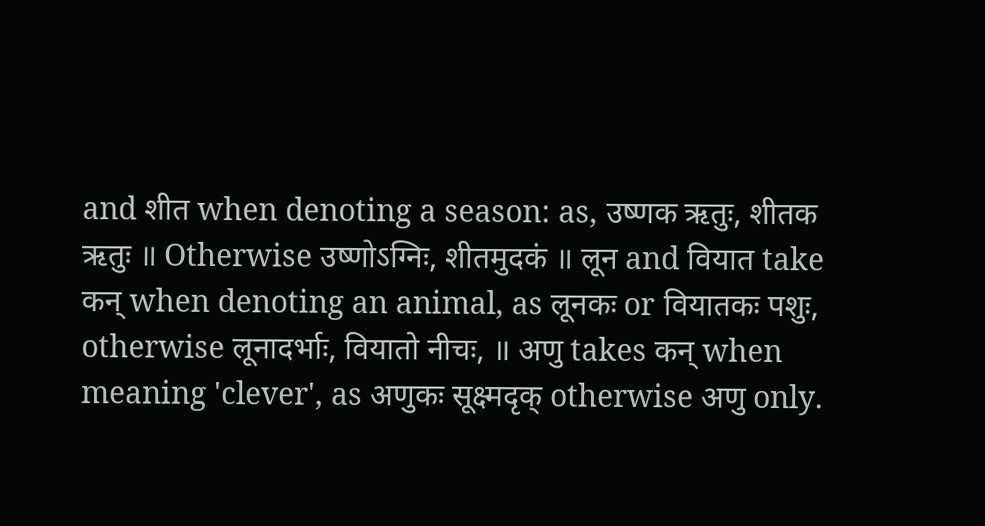and शीत when denoting a season: as, उष्णक ऋतुः, शीतक ऋतुः ॥ Otherwise उष्णोऽग्निः, शीतमुदकं ॥ लून and वियात take कन् when denoting an animal, as लूनकः or वियातकः पशुः, otherwise लूनादर्भाः, वियातो नीचः, ॥ अणु takes कन् when meaning 'clever', as अणुकः सूक्ष्मदृक् otherwise अणु only.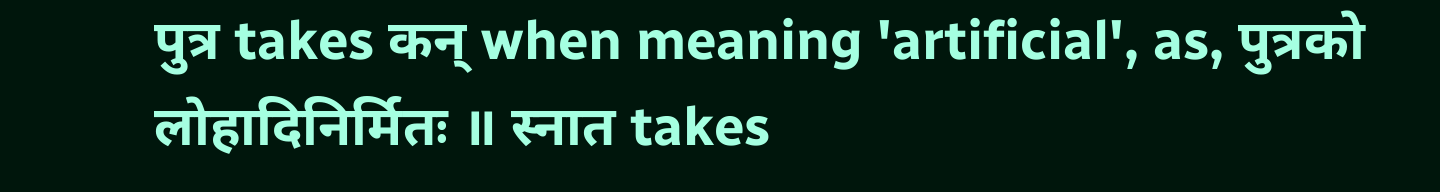पुत्र takes कन् when meaning 'artificial', as, पुत्रको लोहादिनिर्मितः ॥ स्नात takes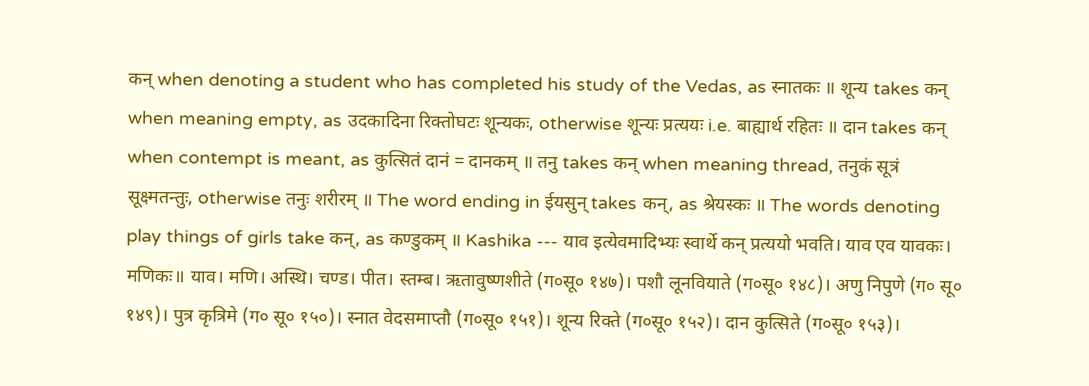कन् when denoting a student who has completed his study of the Vedas, as स्नातकः ॥ शून्य takes कन् when meaning empty, as उदकादिना रिक्तोघटः शून्यकः, otherwise शून्यः प्रत्ययः i.e. बाह्यार्थ रहितः ॥ दान takes कन् when contempt is meant, as कुत्सितं दानं = दानकम् ॥ तनु takes कन् when meaning thread, तनुकं सूत्रं सूक्ष्मतन्तुः, otherwise तनुः शरीरम् ॥ The word ending in ईयसुन् takes कन्, as श्रेयस्कः ॥ The words denoting play things of girls take कन्, as कण्डुकम् ॥ Kashika --- याव इत्येवमादिभ्यः स्वार्थे कन् प्रत्ययो भवति। याव एव यावकः। मणिकः॥ याव। मणि। अस्थि। चण्ड। पीत। स्तम्ब। ऋतावुष्णशीते (ग०सू० १४७)। पशौ लूनवियाते (ग०सू० १४८)। अणु निपुणे (ग० सू० १४९)। पुत्र कृत्रिमे (ग० सू० १५०)। स्नात वेदसमाप्तौ (ग०सू० १५१)। शून्य रिक्ते (ग०सू० १५२)। दान कुत्सिते (ग०सू० १५३)।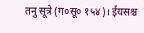तनु सूत्रे (ग०सू० १५४)। ईयसश्च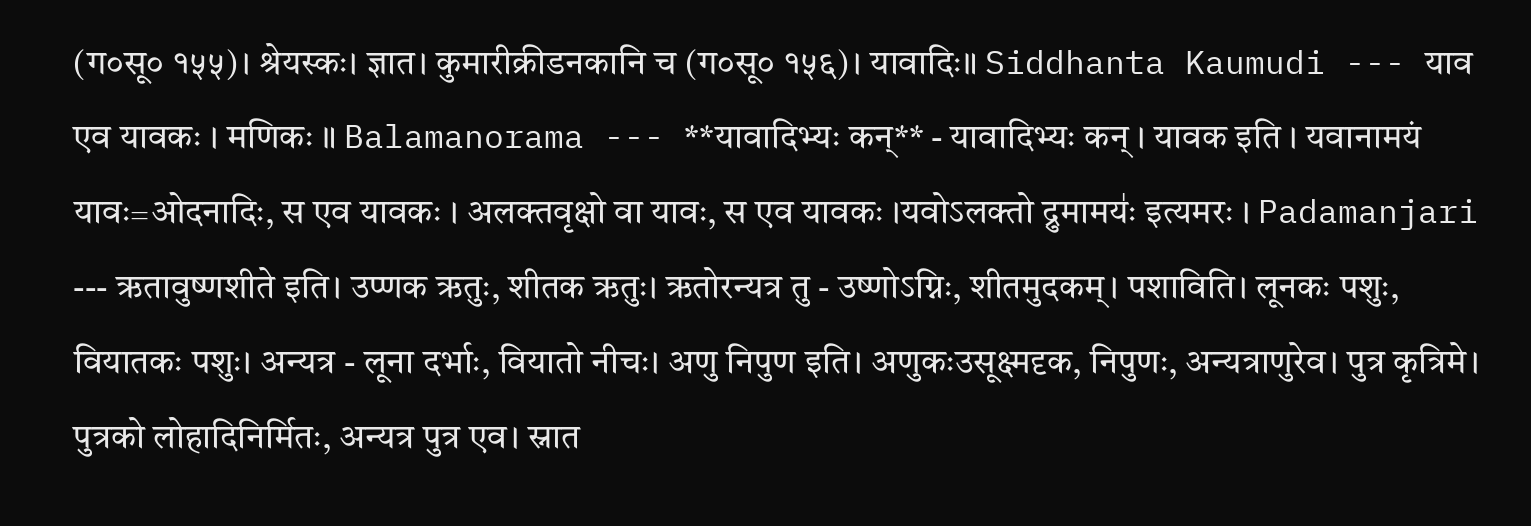(ग०सू० १५५)। श्रेयस्कः। ज्ञात। कुमारीक्रीडनकानि च (ग०सू० १५६)। यावादिः॥ Siddhanta Kaumudi --- याव एव यावकः । मणिकः ॥ Balamanorama --- **यावादिभ्यः कन्** - यावादिभ्यः कन् । यावक इति । यवानामयं यावः=ओदनादिः, स एव यावकः । अलक्तवृक्षो वा यावः, स एव यावकः ।यवोऽलक्तो द्रुमामयः॑ इत्यमरः । Padamanjari --- ऋतावुष्णशीते इति। उप्णक ऋतुः, शीतक ऋतुः। ऋतोरन्यत्र तु - उष्णोऽग्निः, शीतमुदकम्। पशाविति। लूनकः पशुः, वियातकः पशुः। अन्यत्र - लूना दर्भाः, वियातो नीचः। अणु निपुण इति। अणुकःउसूक्ष्मदृक, निपुणः, अन्यत्राणुरेव। पुत्र कृत्रिमे। पुत्रको लोहादिनिर्मितः, अन्यत्र पुत्र एव। स्नात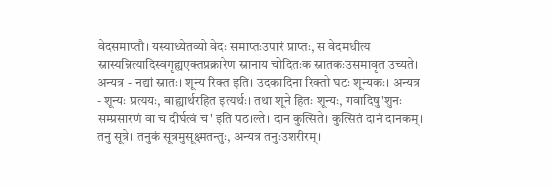वेदसमाप्तौ। यस्याध्येतव्यो वेदः समाप्तःउपारं प्राप्तः, स वेदमधीत्य स्नास्यन्नित्यादिस्वगृह्यएक्तप्रक्रारेण स्नानाय चोदितःक स्नातकःउसमावृत उच्यते। अन्यत्र - नद्यां स्नातः। शून्य रिक्त इति। उदकादिना रिक्तो घटः शून्यकः। अन्यत्र - शून्यः प्रत्ययः, बाह्यार्थरहित इत्यर्थः। तथा शूने हितः शून्यः, गवादिषु'शुनः सम्प्रसारणं वा च दीर्घत्वं च' इति पठ।ल्ते। दान कुत्सिते। कुत्सितं दानं दानकम्। तनु सूत्रे। तनुकं सूत्रमुसूक्ष्मतन्तुः, अन्यत्र तनुःउशरीरम्।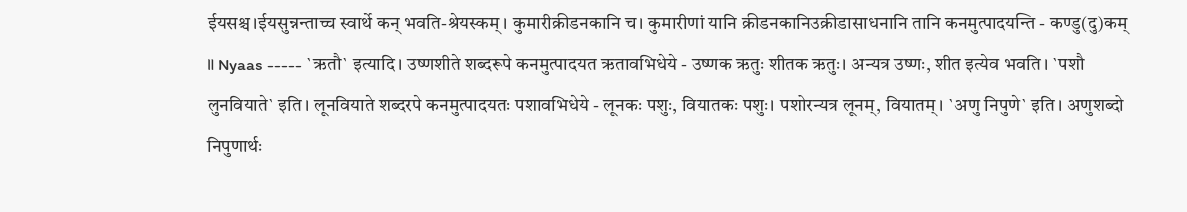ईयसश्च।ईयसुन्नन्ताच्च स्वार्थे कन् भवति-श्रेयस्कम्। कुमारीक्रीडनकानि च। कुमारीणां यानि क्रीडनकानिउक्रीडासाधनानि तानि कनमुत्पादयन्ति - कण्डु(दु)कम् ॥ Nyaas ----- `ऋतौ` इत्यादि। उष्णशीते शब्दरूपे कनमुत्पादयत ऋतावभिधेये - उष्णक ऋतुः शीतक ऋतुः। अन्यत्र उष्णः, शीत इत्येव भवति। `पशौ लुनवियाते` इति। लूनवियाते शब्दरपे कनमुत्पादयतः पशावभिधेये - लूनकः पशुः, वियातकः पशुः। पशोरन्यत्र लूनम्, वियातम्। `अणु निपुणे` इति। अणुशब्दो निपुणार्थः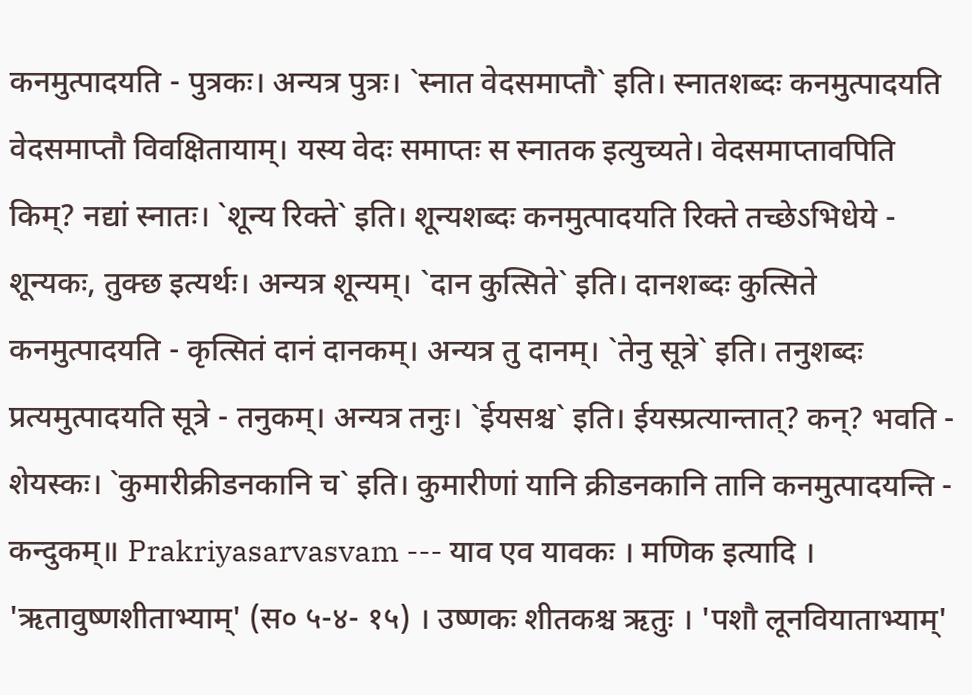कनमुत्पादयति - पुत्रकः। अन्यत्र पुत्रः। `स्नात वेदसमाप्तौ` इति। स्नातशब्दः कनमुत्पादयति वेदसमाप्तौ विवक्षितायाम्। यस्य वेदः समाप्तः स स्नातक इत्युच्यते। वेदसमाप्तावपिति किम्? नद्यां स्नातः। `शून्य रिक्ते` इति। शून्यशब्दः कनमुत्पादयति रिक्ते तच्छेऽभिधेये - शून्यकः, तुक्छ इत्यर्थः। अन्यत्र शून्यम्। `दान कुत्सिते` इति। दानशब्दः कुत्सिते कनमुत्पादयति - कृत्सितं दानं दानकम्। अन्यत्र तु दानम्। `तेनु सूत्रे` इति। तनुशब्दः प्रत्यमुत्पादयति सूत्रे - तनुकम्। अन्यत्र तनुः। `ईयसश्च` इति। ईयस्प्रत्यान्तात्? कन्? भवति - शेयस्कः। `कुमारीक्रीडनकानि च` इति। कुमारीणां यानि क्रीडनकानि तानि कनमुत्पादयन्ति - कन्दुकम्॥ Prakriyasarvasvam --- याव एव यावकः । मणिक इत्यादि । 'ऋतावुष्णशीताभ्याम्' (स० ५-४- १५) । उष्णकः शीतकश्च ऋतुः । 'पशौ लूनवियाताभ्याम्'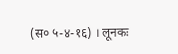(स० ५-४-१६) । लूनकः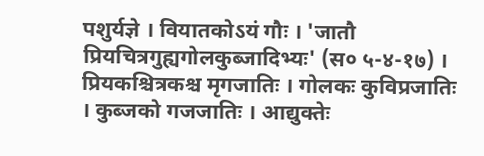पशुर्यज्ञे । वियातकोऽयं गौः । 'जातौ प्रियचित्रगुह्यगोलकुब्जादिभ्यः' (स० ५-४-१७) । प्रियकश्चित्रकश्च मृगजातिः । गोलकः कुविप्रजातिः । कुब्जको गजजातिः । आद्युक्तेः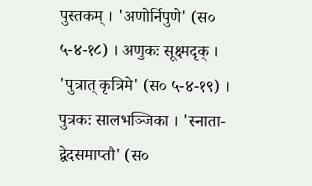पुस्तकम् । 'अणोर्निपुणे' (स० ५-४-१८) । अणुकः सूक्ष्मदृक् । 'पुत्रात् कृत्रिमे' (स० ५-४-१९) । पुत्रकः सालभञ्जिका । 'स्नाता- द्वेदसमाप्तौ' (स०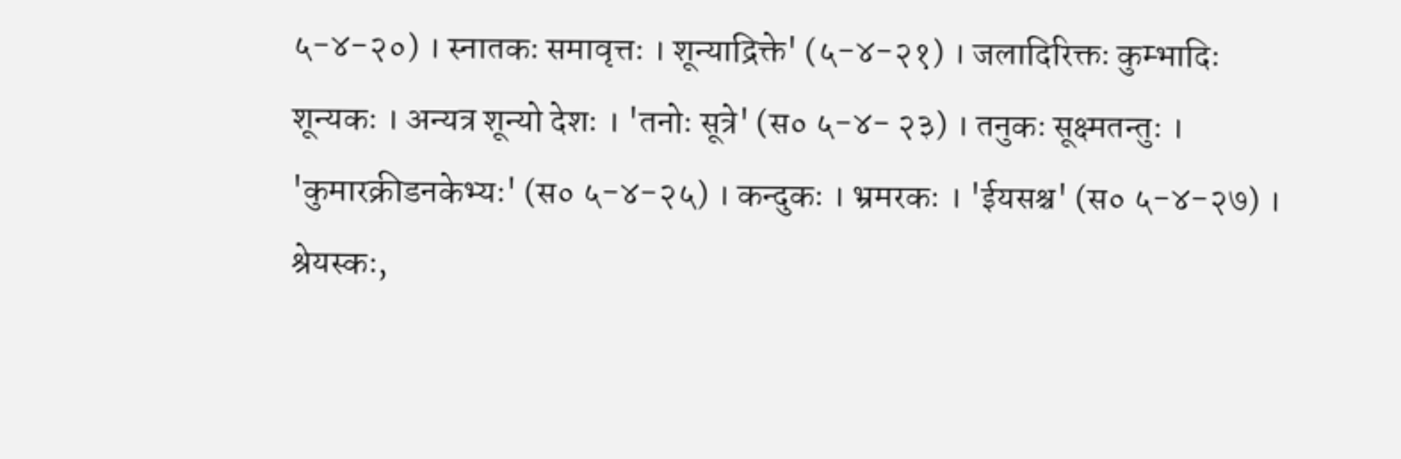५-४-२०) । स्नातकः समावृत्तः । शून्याद्रिक्ते' (५-४-२१) । जलादिरिक्तः कुम्भादिः शून्यकः । अन्यत्र शून्यो देशः । 'तनोः सूत्रे' (स० ५-४- २३) । तनुकः सूक्ष्मतन्तुः । 'कुमारक्रीडनकेभ्यः' (स० ५-४-२५) । कन्दुकः । भ्रमरकः । 'ईयसश्च' (स० ५-४-२७) । श्रेयस्कः,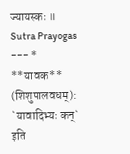ज्यायस्कः ॥ Sutra Prayogas --- * **यावक** (शिशुपालवधम्): `यावादिभ्यः कन्` इति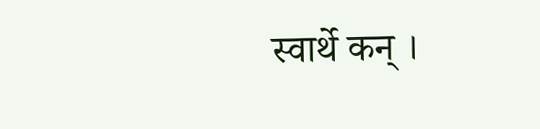स्वार्थे कन् ।